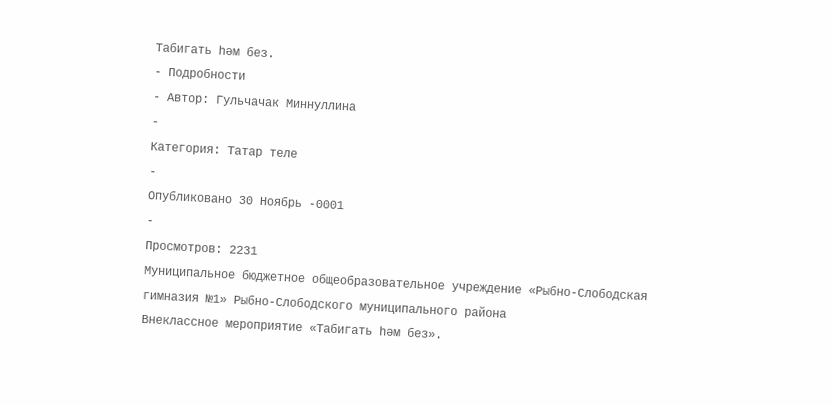Табигать һәм без.
- Подробности
- Автор: Гульчачак Миннуллина
-
Категория: Татар теле
-
Опубликовано 30 Ноябрь -0001
-
Просмотров: 2231
Муниципальное бюджетное общеобразовательное учреждение «Рыбно-Слободская гимназия №1» Рыбно-Слободского муниципального района
Внеклассное мероприятие «Табигать һәм без».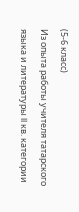(5-6 класс)
Из опыта работы учителя татарского языка и литературы II кв. категории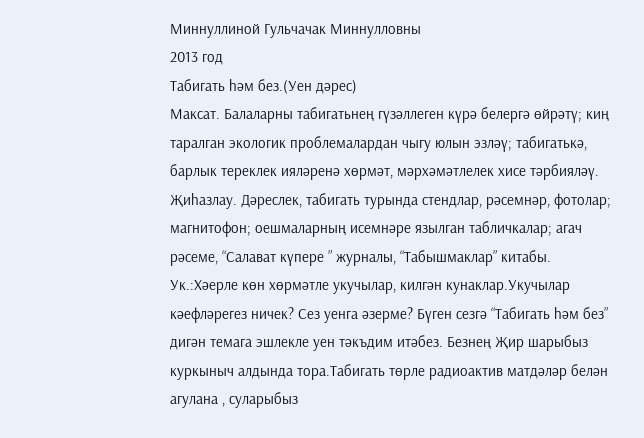Миннуллиной Гульчачак Миннулловны
2013 год
Табигать һәм без.(Уен дәрес)
Максат. Балаларны табигатьнең гүзәллеген күрә белергә өйрәтү; киң таралган экологик проблемалардан чыгу юлын эзләү; табигатькә, барлык тереклек ияләренә хөрмәт, мәрхәмәтлелек хисе тәрбияләү.
Җиһазлау. Дәреслек, табигать турында стендлар, рәсемнәр, фотолар; магнитофон; оешмаларның исемнәре язылган табличкалар; агач рәсеме, “Салават күпере ” журналы, “Табышмаклар” китабы.
Ук.:Хәерле көн хөрмәтле укучылар, килгән кунаклар.Укучылар кәефләрегез ничек? Сез уенга әзерме? Бүген сезгә “Табигать һәм без” дигән темага эшлекле уен тәкъдим итәбез. Безнең Җир шарыбыз куркыныч алдында тора.Табигать төрле радиоактив матдәләр белән агулана , суларыбыз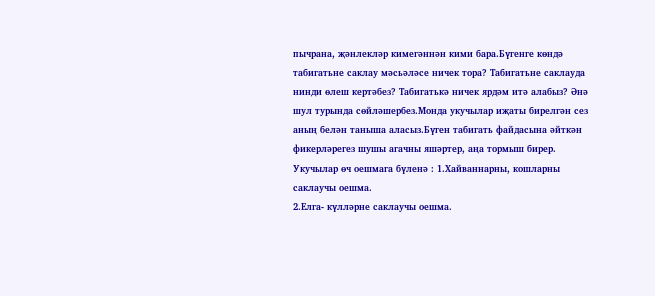пычрана, җәнлекләр кимегәннән кими бара.Бүгенге көндә табигатьне саклау мәсьәләсе ничек тора? Табигатьне саклауда нинди өлеш кертәбез? Табигатькә ничек ярдәм итә алабыз? Әнә шул турында сөйләшербез.Монда укучылар иҗаты бирелгән сез аның белән таныша аласыз.Бүген табигать файдасына әйткән фикерләрегез шушы агачны яшәртер, аңа тормыш бирер.
Укучылар өч оешмага бүленә : 1.Хайваннарны, кошларны саклаучы оешма.
2.Елга- күлләрне саклаучы оешма.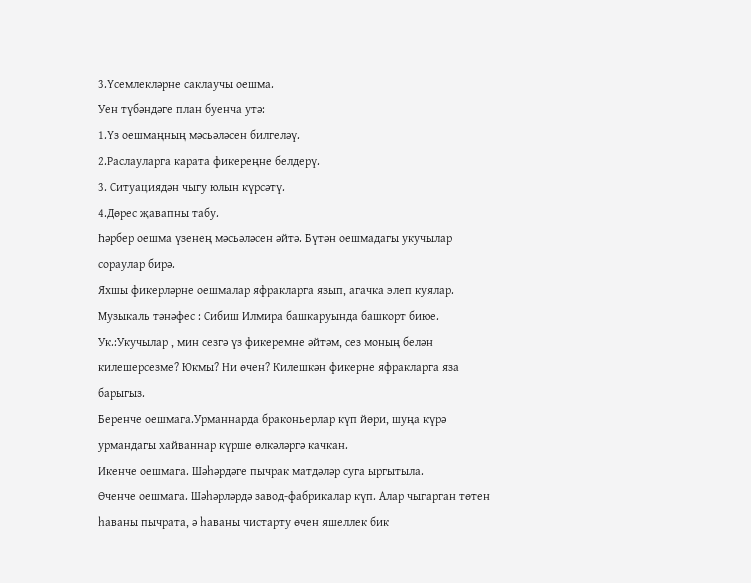3.Үсемлекләрне саклаучы оешма.
Уен түбәндәге план буенча утә:
1.Үз оешмаңның мәсьәләсен билгеләү.
2.Раслауларга карата фикереңне белдерү.
3. Ситуациядән чыгу юлын күрсәтү.
4.Дөрес җавапны табу.
Һәрбер оешма үзенең мәсьәләсен әйтә. Бүтән оешмадагы укучылар сораулар бирә.
Яхшы фикерләрне оешмалар яфракларга язып, агачка элеп куялар.
Музыкаль тәнәфес : Сибиш Илмира башкаруында башкорт биюе.
Ук.:Укучылар , мин сезгә үз фикеремне әйтәм, сез моның белән килешерсезме? Юкмы? Ни өчен? Килешкән фикерне яфракларга яза барыгыз.
Беренче оешмага.Урманнарда браконьерлар күп йөри, шуңа күрә урмандагы хайваннар күрше өлкәләргә качкан.
Икенче оешмага. Шәһәрдәге пычрак матдәләр суга ыргытыла.
Өченче оешмага. Шәһәрләрдә завод-фабрикалар күп. Алар чыгарган төтен һаваны пычрата, ә һаваны чистарту өчен яшеллек бик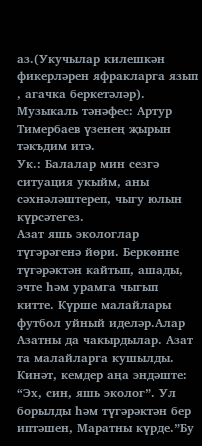аз.(Укучылар килешкән фикерләрен яфракларга язып , агачка беркетәләр).
Музыкаль тәнәфес: Артур Тимербаев үзенең җырын тәкъдим итә.
Ук.: Балалар мин сезгә ситуация укыйм, аны сәхнәләштереп, чыгу юлын күрсәтегез.
Азат яшь экологлар түгәрәгенә йөри. Беркөнне түгәрәктән кайтып, ашады, эчте һәм урамга чыгып китте. Күрше малайлары футбол уйный иделәр.Алар Азатны да чакырдылар. Азат та малайларга кушылды. Кинәт, кемдер аңа эндәште: “Эх, син, яшь эколог”. Ул борылды һәм түгәрәктән бер иптәшен, Маратны күрде.”Бу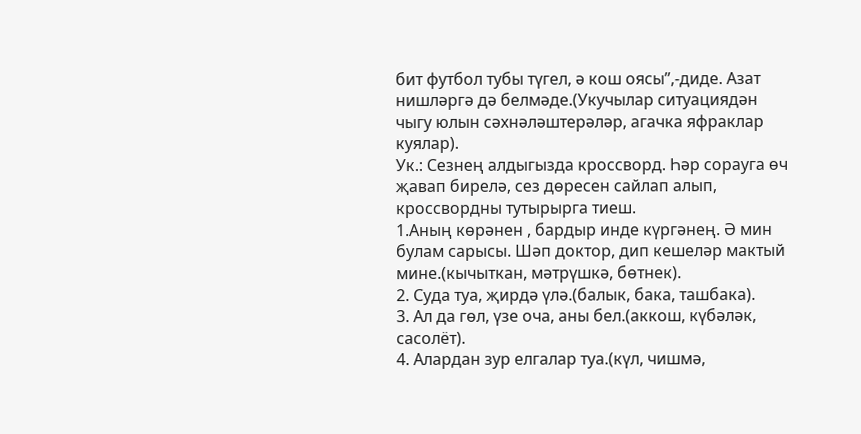бит футбол тубы түгел, ә кош оясы”,-диде. Азат нишләргә дә белмәде.(Укучылар ситуациядән чыгу юлын сәхнәләштерәләр, агачка яфраклар куялар).
Ук.: Сезнең алдыгызда кроссворд. Һәр сорауга өч җавап бирелә, сез дөресен сайлап алып, кроссвордны тутырырга тиеш.
1.Аның көрәнен , бардыр инде күргәнең. Ә мин булам сарысы. Шәп доктор, дип кешеләр мактый мине.(кычыткан, мәтрүшкә, бөтнек).
2. Суда туа, җирдә үлә.(балык, бака, ташбака).
3. Ал да гөл, үзе оча, аны бел.(аккош, күбәләк, сасолёт).
4. Алардан зур елгалар туа.(күл, чишмә,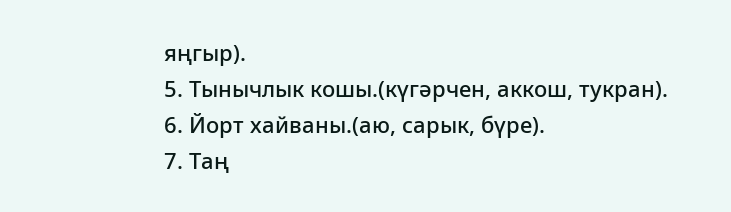яңгыр).
5. Тынычлык кошы.(күгәрчен, аккош, тукран).
6. Йорт хайваны.(аю, сарык, бүре).
7. Таң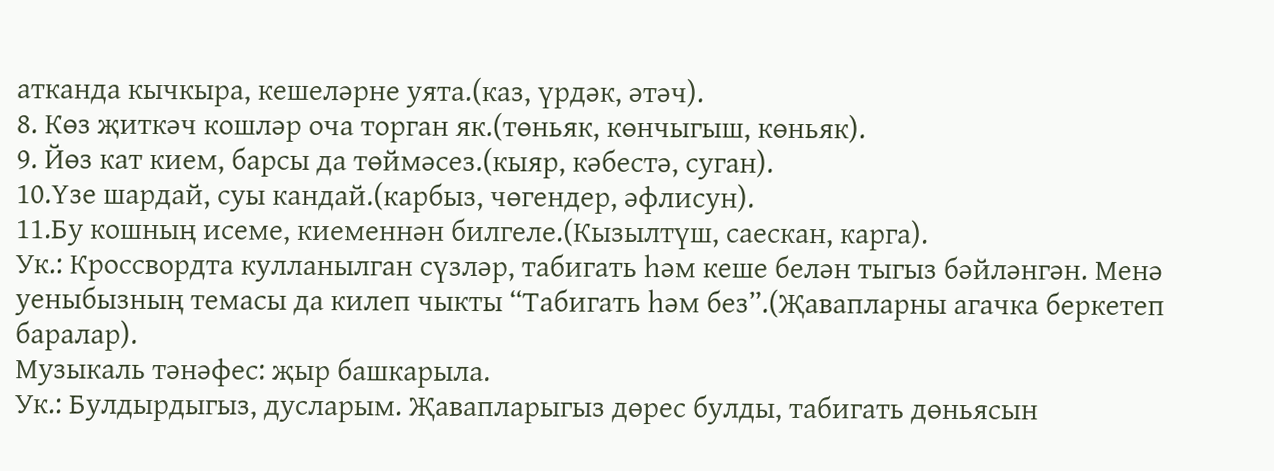атканда кычкыра, кешеләрне уята.(каз, үрдәк, әтәч).
8. Көз җиткәч кошләр оча торган як.(төньяк, көнчыгыш, көньяк).
9. Йөз кат кием, барсы да төймәсез.(кыяр, кәбестә, суган).
10.Үзе шардай, суы кандай.(карбыз, чөгендер, әфлисун).
11.Бу кошның исеме, киеменнән билгеле.(Кызылтүш, саескан, карга).
Ук.: Кроссвордта кулланылган сүзләр, табигать һәм кеше белән тыгыз бәйләнгән. Менә уеныбызның темасы да килеп чыкты “Табигать һәм без”.(Җавапларны агачка беркетеп баралар).
Музыкаль тәнәфес: җыр башкарыла.
Ук.: Булдырдыгыз, дусларым. Җавапларыгыз дөрес булды, табигать дөньясын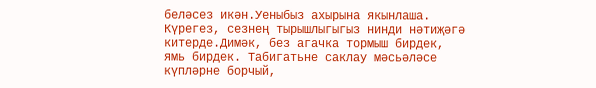беләсез икән.Уеныбыз ахырына якынлаша. Күрегез, сезнең тырышлыгыгыз нинди нәтиҗәгә китерде.Димәк, без агачка тормыш бирдек, ямь бирдек. Табигатьне саклау мәсьәләсе күпләрне борчый,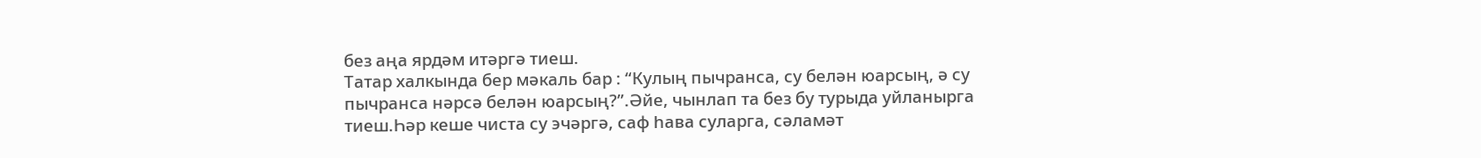без аңа ярдәм итәргә тиеш.
Татар халкында бер мәкаль бар : “Кулың пычранса, су белән юарсың, ә су пычранса нәрсә белән юарсың?”.Әйе, чынлап та без бу турыда уйланырга тиеш.Һәр кеше чиста су эчәргә, саф һава суларга, сәламәт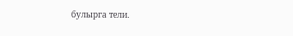булырга тели.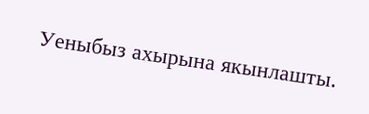Уеныбыз ахырына якынлашты.